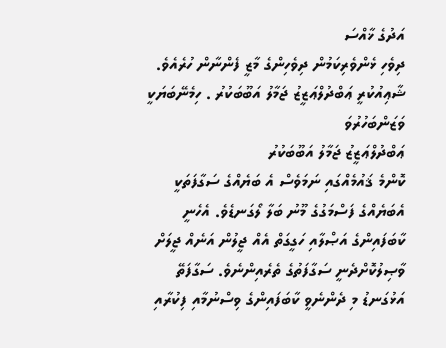އަދުގެ ޚާއްސަ
ދިވެހި ޅެންވެރިކަމުން ދިވެހިންގެ މާޒީ ފެންނާން ހުރެއެވެ.
ޝާޢިއުކުރީ ޢަބްދުލްޢަޒީޒު ޖަމާލު އަބޫބަކުރު . ހިމެނޭބަޔަކީ ވަޒަންބަހުރުވަ
ޢަބްދުލްޢަޒީޒު ޖަމާލު އަބޫބަކުރު
ކޮންމެ ޤައުމެއްގައި ނަމަވެސް އެ ބަޔެއްގެ ސަގާފަތަކީ އެބަޔެއްގެ ފަސްމަގުގެ މޫނު ބަލާ ލޯގަނޑެވެ. އެހެނީ ކާބަފައިންގެ އަޞްލާއި ހަގީގަތް އެއް ޖީލުން އަނެއް ޖީލަށް ވާޞިލުކޮށްދެނީ ސަގާފަތުގެ ތެރެއިންނެވެ. ސަގާފަތޭ އަޅުގަނޑު މި ދެންނެވީ ކާބަފައިންގެ ވިސްނުމާއި ފިކުރާއި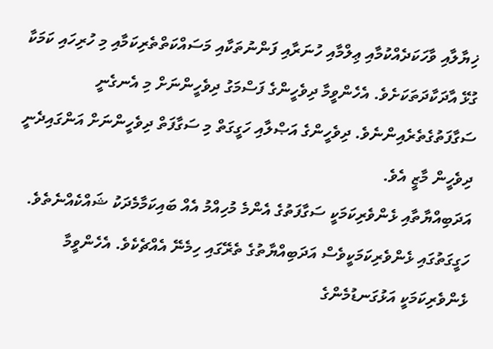ޚިޔާލާއި ވާހަކަދެއްކުމާއި ޢިލްމާއި ހުނަރާއި ފަންނުތަކާއި މަސައްކަތްތެރިކަމާއި މި ހުރިހައި ކަމަކާ ގުޅޭ އާދަކާދަތަކަށެވެ. އެހެންވީމާ ދިވެހީންގެ ފަސްމަގު ދިވެހީންނަށް މި އެނގެނީ ސަގާފަތުގެތެރެއިންނެވެ. ދިވެހީންގެ އަޞްލާއި ހަގީގަތް މި ސަގާފަތް ދިވެހީންނަށް އަންގައިދެނީ ދިވެހީން މާޒީ އެވެ.
އަދަބިއްޔާތާއި ޅެންވެރިކަމަކީ ސަގާފަތުގެ އެންމެ މުހިއްމު އެއް ބައިކަމާމެދަކު ޝައްކެއްނެތެވެ. ހަގީގަތުގައި ޅެންވެރިކަމަކީވެސް އަދަބިއްޔާތުގެ ތެރޭގައި ހިމެނޭ އެއްޗެކެވެ. އެހެންވީމާ ޅެންވެރިކަމަކީ އަޅުގަނޑުމެންގެ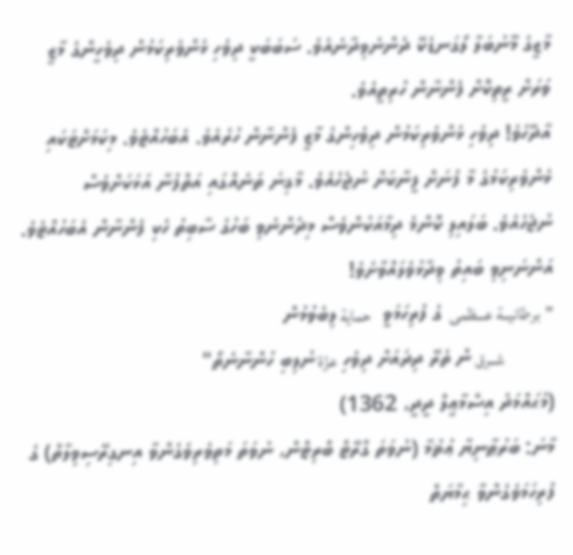މާޒީގެ މޫނުބަލާ ލޯގަނޑެކޭ ދެންނެވިދާނެއެވެ. ސަބަބަކީ ދިވެހި ޅެންވެރިކަމުން ދިވެހީންގެ މާޒީ ވަރަށް ރީތިކޮށް ފެންނާން ހުރިތީއެވެ.
އާދޭހެވެ! ދިވެހި ޅެންވެރިކަމުން ދިވެހިންގެ މާޒީ ފެންނާން ހުރެއެވެ. އެބަހުއްޓެވެ. މިކަމަށްޓަކައި ޅެންވެރިކަމުގެ މާ ފުނަށް ފީނާކަށް ނުޖެހެއެވެ. މާގިނަ ތަނެއްގައި އަތްފުނާ އަޅަކަށްވެސް ނުޖެހެއެވެ. ބަލައިލި ކޮންމެ ދިމާއަކުންވެސް މިދެންނެވި ބަހުގެ ސާބިތު ހެކި ފެންނާން އެބަހުއްޓެވެ. އަންނަނިވި ބައިތު ވިދާޅުވެލައްވާށެވެ!
"برطانيــة عـــظمى  ގެ ފުރިހަމަވީ  حماية ލިބެވުމުން
               شــرق ން ތެރޭ ދިދައަށް ދިވެހި عزّة ނުލިބި ހުންނާނެތޯ"
(މުޙައްމަދު އިސްމާޢީލް ދީދީ، 1362)
މާނަ: ބަރުޠާނިޔާ ޢުޡުމާ (ނުވަތަ ގްރޭޓް ބްރިޓްން، ނުވަތަ މަތިވެރިވެގެންވާ އިނގިރޭސިވިލާތް) ގެ ފުރިހަމަވެގެންވާ ޙިމާޔަތް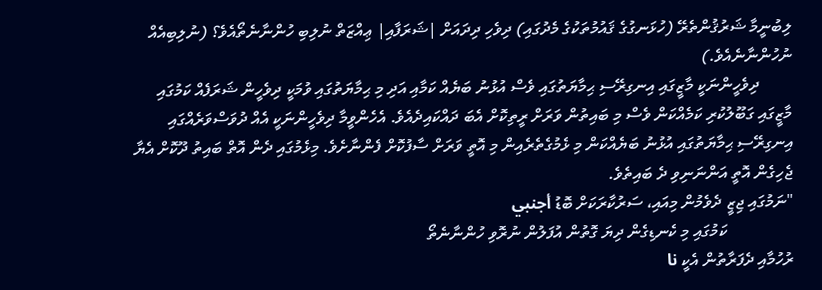ލިބުނީމާ ޝަރުޤުންތެރޭ (ހުޅަނގުގެ ޤައުމުތަކުގެ މެދުގައި) ދިވެހި ދިދައަށް |ޝަރަފާއި| ޢިއްޒަތް ނުލިބި ހުންނާނެތޯއެވެ؟ (ނުލިބިއެއް ނުހުންނާނެއެވެ.)
        ދިވެހީންނަކީ މާޒީގައި އިނގިރޭސި ޙިމާޔަތުގައި ވެސް އުޅުނު ބަޔެއް ކަމާއި އަދި މި ޙިމާޔަތުގައި ވުމަކީ ދިވެހީން ޝަރަފެއް ކަމުގައި މާޒީގައި ގަބޫލުކުރި ކަމެއްކަން ވެސް މި ބައިތުން ވަރަށް ރީތިކޮށް އެބަ ދައްކައިދެއެވެ. އެހެންވީމާ ދިވެހީންނަކީ އެއް ދުވަސްވަރެއްގައި އިނގިރޭސި ޙިމާޔަތުގައި އުޅުނު ބަޔެއްކަން މި ޅެމުގެތެރެއިން މި އޮތީ ވަރަށް ސާފުކޮށް ފެންނާށެވެ. މިޅެމުގައި ދެން އޮތް ބައިތު ދޫކޮށް އެޔާ ޖެހިގެން އޮތީ އަންނަނިވި ދެ ބައިތެވެ.
"ނަމުގައި ޖިޒީ ދެވެމުން މިއައި، ސަރުކާރަކަށް ބޮޑު أجنبي
                ކަމުގައި މި ކެނޑިގެން ދިޔަ ގޮތުން އުފަލުން ނުރޮވި ހުންނާނެތޯ
ރުހުމާއި ދެފަރާތުން އެކީ نا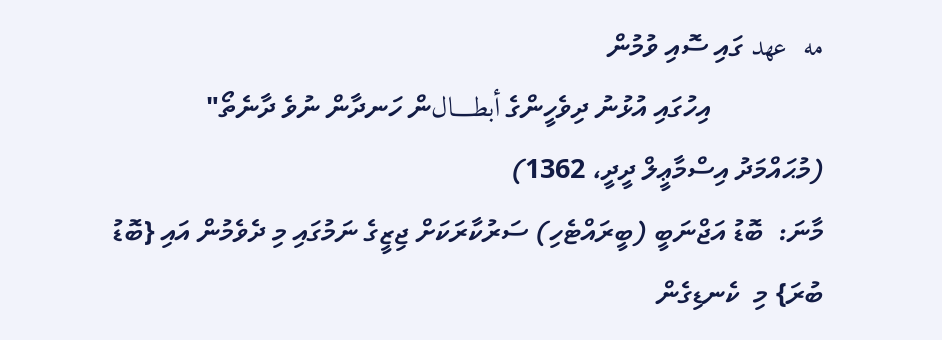مه  عهد ގައި ސޮއި ވުމުން
                އިހުގައި އުޅުނު ދިވެހީންގެ أبطــــالން ހަނދާން ނުވެ ދާނެތޯ"
(މުޙައްމަދު އިސްމާޢީލް ދީދީ، 1362)
މާނަ:  ބޮޑު އަޖްނަބީ (ބީރައްޓެހި) ސަރުކާރަކަށް ޖިޒީގެ ނަމުގައި މި ދެވެމުން އައި {ބޮޑު ބުރަ} މި  ކެނޑިގެން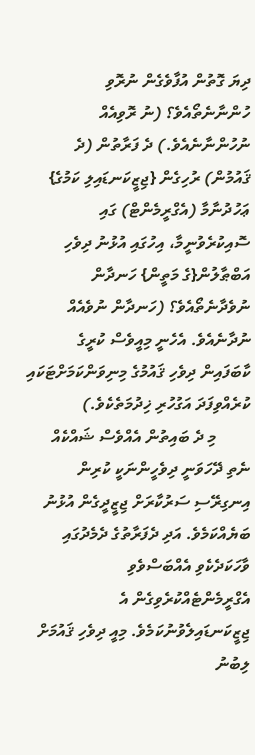ދިޔަ ގޮތުން އުފާވެގެން ނުރޮވި ހުންނާނެތޯއެވެ؟ (ނު ރޮވިއެއް ނުހުންނާނެއެވެ.) ދެ ފަރާތުން (ދެ ޤައުމުން) ރުހިގެން {ޖިޒީކަނޑައިލި ކަމުގެ} ޢަހުދުނާމާ (އެގްރީމެންޓް) ގައި ސޮއިކުރެވުނީމާ، އިހުގައި އުޅުނު ދިވެހި އަބްޠާލުން{ގެ މަތީން} ހަނދާން ނުވެދާނެތޯއެވެ؟ (ހަނދާން ނުވެއެއް ނުދާނެއެވެ. އެހެނީ މިއީވެސް ކުރީގެ ކާބަފައިން ދިވެހި ޤައުމުގެ މިނިވަންކަމަށްޓަކައި ކުރެއްވިފަދަ އަގުހުރި ޚިދުމަތެކެވެ.)
        މި ދެ ބައިތުން އެއްވެސް ޝައްކެއް ނެތި ދޭހަވަނީ ދިވެހީންނަކީ ކުރިން އިނގިރޭސި ސަރުކާރަށް ޖިޒީދީގެން އުޅުނު ބަޔެއްކަމެވެ. އަދި ދެފަރާތުގެ ދެމެދުގައި ވާހަކަދެކެވި އެއްބަސްވެވި އެގްރީމެންޓެއްކުރެވިގެން އެ ޖިޒީކަނޑައިލެވުނުކަމެވެ. މިއީ ދިވެހި ޤައުމަށް ލިބުނު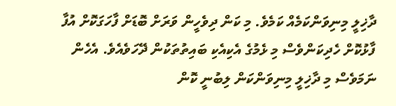ދާޚިލީ މިނިވަންކަމެއް ކަމެވެ. މި ކަން ދިވެހީން ވަރަށް ބޮޑަށް ފާހަގަކޮށް އުފާ ފާޅުކޮށް ހެދިކަންވެސް މި ޅެމުގެ އެކިއެކި ބައިތުތަކުން ދޭހަވެއެވެ. އެހެން ނަމަވެސް މި ދާޚިލީ މިނިވަންކަން ލިބުނީ ކޮން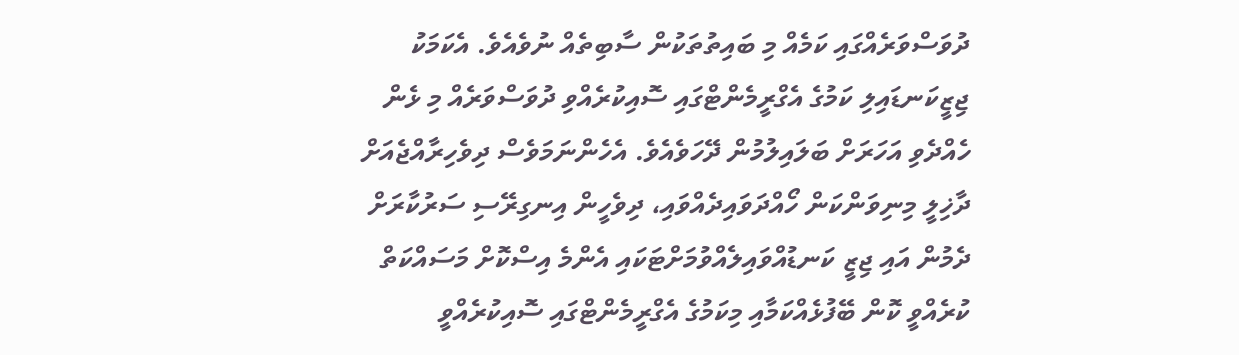ދުވަސްވަރެއްގައި ކަމެއް މި ބައިތުތަކުން ސާބިތެއް ނުވެއެވެ. އެކަމަކު ޖިޒީކަނޑައިލި ކަމުގެ އެގްރީމެންޓްގައި ސޮއިކުރެއްވި ދުވަސްވަރެއް މި ޅެން ހެއްދެވި އަހަރަށް ބަލައިލުމުން ދޭހަވެއެވެ. އެހެންނަމަވެސް ދިވެހިރާއްޖެއަށް ދާޚިލީ މިނިވަންކަން ހޯއްދަވައިދެއްވައި، ދިވެހީން އިނގިރޭސި ސަރުކާރަށް ދެމުން އައި ޖިޒީ ކަނޑުއްވައިލެއްވުމަށްޓަކައި އެންމެ އިސްކޮށް މަސައްކަތް ކުރެއްވީ ކޮން ބޭފުޅެއްކަމާއި މިކަމުގެ އެގްރީމެންޓްގައި ސޮއިކުރެއްވީ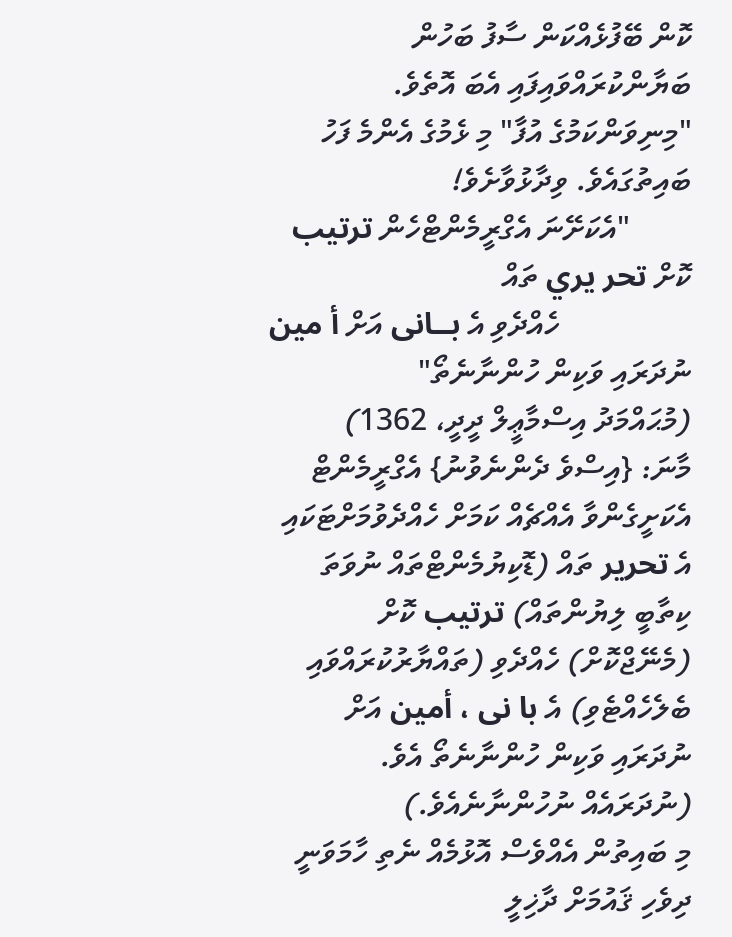ކޮން ބޭފުޅެއްކަން ސާފު ބަހުން ބަޔާންކުރައްވައިފައި އެބަ އޮތެވެ. "މިނިވަންކަމުގެ އުފާ" މި ޅެމުގެ އެންމެ ފަހު ބައިތުގައެވެ. ވިދާޅުވާށެވެ!
        "އެކަށޭނަ އެގްރީމެންޓްހެން ترتيب ކޮށް تحر يري ތައް
                 ހެއްދެވި އެ بــانى އަށް أ مين ނުދަރައި ވަކިން ހުންނާނެތޯ"
(މުޙައްމަދު އިސްމާޢީލް ދީދީ، 1362)
މާނަ: {އިސްވެ ދެންނެވުނު} އެގްރީމެންޓް އެކަށީގެންވާ އެއްޗެއް ކަމަށް ހެއްދެވުމަށްޓަކައި އެ تحرير ތައް (ޑޮކިޔުމެންޓްތައް ނުވަތަ ކިތާބީ ލިޔުންތައް) ترتيب ކޮށް (މެނޭޖްކޮށް) ހެއްދެވި (ތައްޔާރުކުރައްވައި ބެލެހެއްޓެވި) އެ با نى ، أمين އަށް ނުދަރައި ވަކިން ހުންނާނެތޯ އެވެ. (ނުދަރައެއް ނުހުންނާނެއެވެ.)
މި ބައިތުން އެއްވެސް އޮޅުމެއް ނެތި ހާމަވަނީ ދިވެހި ޤައުމަށް ދާޚިލީ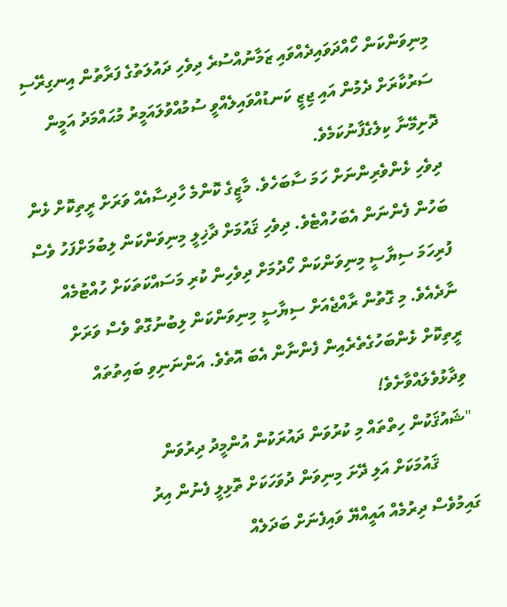މިނިވަންކަން ހޯއްދަވައިދެއްވައި ޒަމާނުއްސުރެ ދިވެހި ދައުލަތުގެ ފަރާތުން އިނގިރޭސި ސަރުކާރަށް ދެމުން އައި ޖިޒީ ކަނޑުއްވައިލެއްވީ ސުމުއްވުލައަމީރު މުޙައްމަދު އަމީން ދޮށިމޭނާ ކިލެގެފާނުކަމެވެ.
ދިވެހި ޅެންވެރިންނަށް ހަމަ ސާބަހެވެ. މާޒީގެ ކޮންމެ ހާދިސާއެއް ވަރަށް ރީތިކޮށް ޅެން ބަހުން ފެންނަން އެބަހުއްޓެވެ. ދިވެހި ޤައުމަށް ދާޚިލީ މިނިވަންކަން ލިބުމަށްފަހު ވެސް ފުރިހަމަ ސިޔާސީ މިނިވަންކަން ހޯދުމަށް ދިވެހިން ކުރި މަސައްކަތަކަށް ހުއްޓުމެއް ނާދެއެވެ. މި ގޮތުން ރާއްޖެއަށް ސިޔާސީ މިނިވަންކަން ލިބުނުގޮތް ވެސް ވަރަށް ރީތިކޮށް ޅެންބަހުގެތެރެއިން ފެންނާން އެބަ އޮތެވެ. އަންނަނިވި ބައިތުތައް ވިދާޅުވެލައްވާށެވެ!
"ޝައުޤަކުން ހިތްތައް މި ކުރުވަން ދައުރަކުން އުންމީދު ދިރުވަން
         ޤައުމަކަށް އަލި ދޭށަ މިނިވަން ދުވަހަކަށް ތޮޅިލީ ފެނުން އިރު
ގައިމުވެސް ދިރުމެއް އައީއްޔޭ ވައިފެނަށް ބަދަލެއް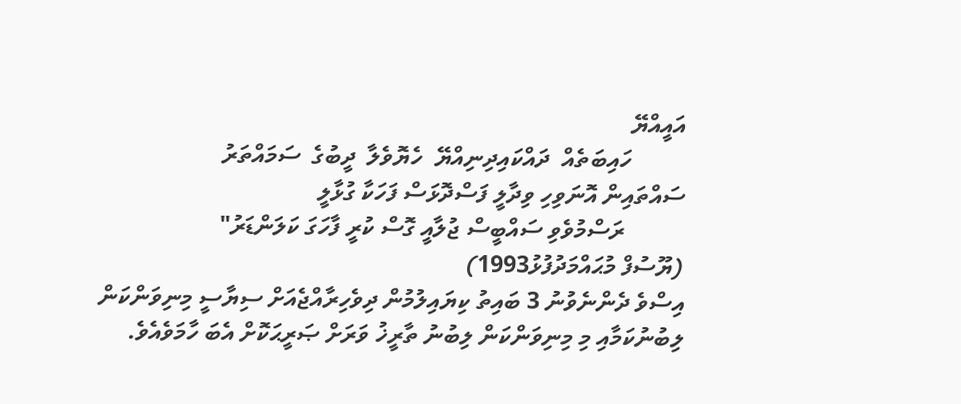އައީއްޔޭ
         ހައިބަތެއް  ދައްކައިދިނިއްޔޭ  ހެޔޮވެލާ  ދީބުގެ  ސަމައްތަރު
ސައްތައިން އޮނަވިހި ވިދާލީ ފަސްދޮޅަސް ފަހަކާ ގުޅާލީ
          ރަސްމުވެވި ސައްބީސް ޖުލާއީ ގޮސް ކުރީ ފާހަގަ ކަލަންޑަރު"
(ޔޫސުފް މުޙައްމަދުފުޅު1993)
އިސްވެ ދެންނެވުނު 3 ބައިތު ކިޔައިލުމުން ދިވެހިރާއްޖެއަށް ސިޔާސީ މިނިވަންކަން ލިބުނުކަމާއި މި މިނިވަންކަން ލިބުނު ތާރީޚު ވަރަށް ޞަރީޙަކޮށް އެބަ ހާމަވެއެވެ.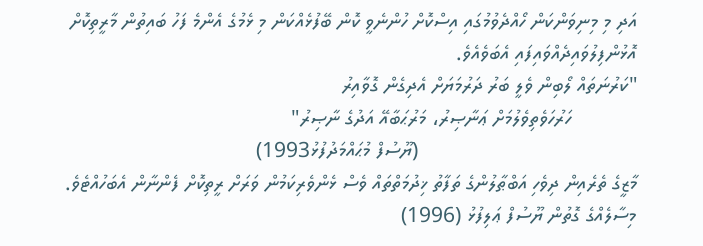އަދި މި މިނިވަންކަން ހޯއްދެވުމުގައި އިސްކޮށް ހުންނެވީ ކޮން ބޭފުޅެއްކަން މި ޅެމުގެ އެންމެ ފަހު ބައިތުން މާރީތިކޮށް އޮޅުންފިލުވައިދެއްވައިފައި އެބަވެއެވެ.
"ކަރުނަތައް ލޯބިން ވެލީ ބަރު ދަރުމަޔަށް އެދިގެން ގޮވާއިރު
            ހަރުހަވެތިވެލުމަށް ޢަނާޞިރު، މަރުޙަބާއޭ އަދުގެ ނާޞިރު"
                                        (ޔޫސުފް މުޙައްމަދުފުޅު1993)
މާޒީގެ ތެރެއިން ދިވެހި އަބްޠާލުންގެ ތަފާތު ޚިދުމަތްތައް ވެސް ޅެންވެރިކަމުން ވަރަށް ރީތިކޮށް ފެންނާން އެބަހުއްޓެވެ. މިސާލެއްގެ ގޮތުން ޔޫސުފް ޢަލިފުޅު (1996)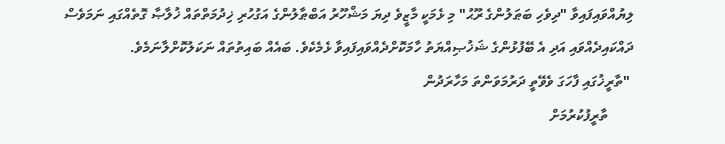ލިޔުއްވައިފައިވާ "ދިވެހި ބަޠަލުންގެ ރޫޙު" މި ޅެމަކީ މާޒީވެ ދިޔަ މަޝްހޫރު އަބްޠާލުންގެ އަގުހުރި ޚިދުމަތްތައް ޚުލާޞާ ގޮތެއްގައި ނަމަވެސް ދައްކައިދެއްވައި އަދި އެ ބޭފުޅުންގެ ޝަޚުޞިއްޔަތު ހާމަކޮށްދެއްވައިފައިވާ ޅެމެކެވެ. ބައެއް ބައިތުތައް ނަކަލުކޮށްލާނަމެވެ.
 "ތާރީޚުގައި ފާހަގަ ވެވޭތީ ދަރުމަވަންތަ މަހާރަދުން
       ތާރީފުކުރުމަށް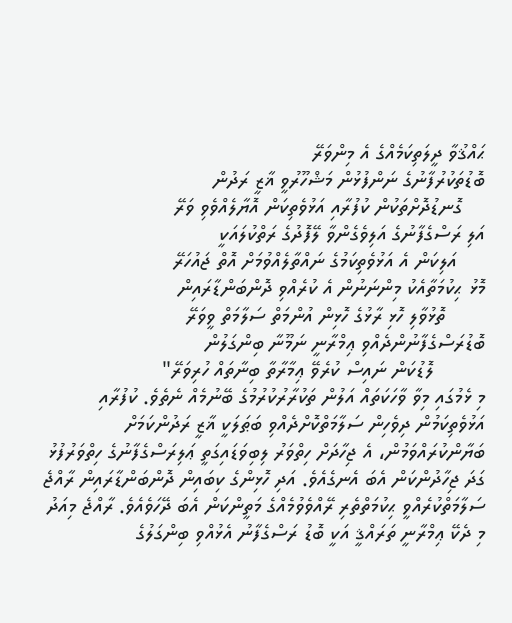ޙައްޤުވާ ދީލަތިކަމެއްގެ އެ މިންވަރޭ
ބޮޑުތަކުރުފާނުގެ ނަންފުޅުން މަޝްހޫރުވީ ޣާޒީ ރަދުން
    ގޮނޑުދޮށްތަކުން ކުފުރާއި އަޅުވެތިކަން އޮޔާލެއްވެވި ވަރޭ
އަލި ރަސްގެފާނުގެ އަލިވެގެންވާ ލޭފޮދުގެ ރަތްކުލައަކީ
     އަލިކަން އެ އަޅުވެތިކަމުގެ ނައްތާލެއްވުމަށް އޮތް ޖައުހަރޭ
މޮޅު ޙިކުމަތާއެކު މިންނަނުން އެ ކުރެއްވި ދޮންބަންޑާރައިން
       ތޮޅުވާލި ހޮޅި ރާޅުގެ ހޮޅިން އުންމަތް ސަލާމަތް ވީވަރޭ
ބޮޑުރަސްގެފާނުންދެއްވި ޢިމްރާނީ ނަމޫނާ ބިންގަލުން
         ލޮޑުކަން ނައިސް ކުރެވޭ ޢިމާރާތާ ބިނާތައް ހުރިވަރޭ"
މި ޅެމުގައި މިވާ ވާހަކަތައް އަލުން ތަކުރާރުކުރުމުގެ ބޭނުމެއް ނެތެވެ. ކުފުރާއި އަޅުވެތިކަމުން ދިވެހިން ސަލާމަތްކޮށްދެއްވި ބަޠަލަކީ ޣާޒީ ރަދުންކަމަށް ބަޔާންކުރައްވަމުން، އެ ޖިހާދަށް ހިތްވަރު ލިބިވަޑައިގަތީ ޢަލިރަސްގެފާނުގެ ހިތްވަރުފުޅު ގަދަ ޖިހާދުންކަން އެބަ އެނގެއެވެ. އަދި ހޮޅިންގެ ކިބައިން ދޮންބަންޑާރައިން ރާއްޖެ ސަލާމަތްކުރެއްވީ ޙިކުމަތްތެރި ރޭއްވެވުމެއްގެ މަތީންކަން އެބަ ދޭހަވެއެވެ. ރާއްޖެ މިއަދު މި ދެކޭ ޢިމްރާނީ ތަރައްޤީ އަކީ ބޮޑު ރަސްގެފާނު އެޅުއްވި ބިންގަލުގެ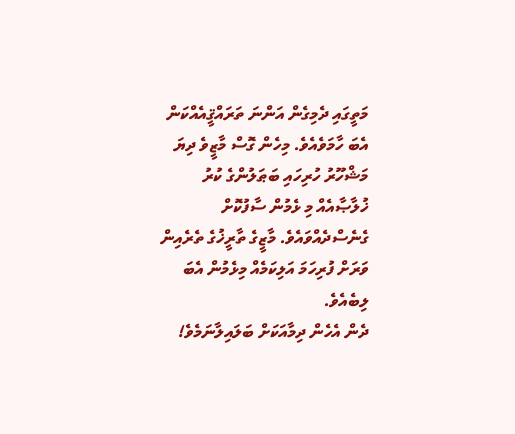މަތީގައި ދެމިގެން އަންނަ ތަރައްޤީއެއްކަން އެބަ ހާމަވެއެވެ. މިހެން ގޮސް މާޒީވެ ދިޔަ މަޝްހޫރު ހުރިހައި ބަޠަލުންގެ ކުރު ޚުލާޞާއެއް މި ޅެމުން ސާފުކޮށް ގެނެސްދެއްވައެވެ. މާޒީގެ ތާރީޚުގެ ތެރެއިން ވަރަށް ފުރިހަމަ އަލިކަމެއް މިޅެމުން އެބަ ލިބެއެވެ.
ދެން އެހެން ދިމާއަކަށް ބަލައިލާނަމެވެ!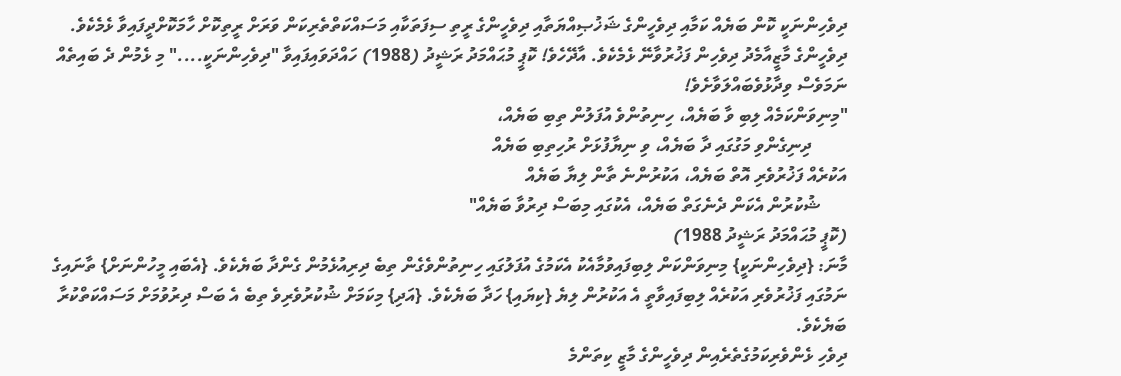ދިވެހިންނަކީ ކޮން ބަޔެއް ކަމާއި ދިވެހީންގެ ޝަޚުޞިއްޔަތާއި ދިވެހީންގެ ރީތި ސިފަތަކާއި މަސައްކަތްތެރިކަން ވަރަށް ރީތިކޮށް ހާމަކޮށްދީފައިވާ ޅެމެކެވެ. ދިވެހީންގެ މާޒީއާމެދު ދިވެހިން ފަޚުރުވާނޭ ޅެމެކެވެ. އާދޭހެވެ! ކޮޕީ މުޙައްމަދު ރަޝީދު (1988) ހައްދަވައިފައިވާ "ދިވެހިންނަކީ...." މި ޅެމުން ދެ ބައިތެއް ނަމަވެސް ވިދާޅުވެބައްލަވާށެވެ!
"މިނިވަންކަމެއް ލިބި ވާ ބަޔެއް، ހިނިތުންވެ އުފަލުން ތިބި ބަޔެއް،
        ދިނިގެންވި މަގުގައި ދާ ބަޔެއް، ވި ނިޔާފުޅަށް ރުހިތިބި ބަޔެއް
އަކުރެއް ފަޚުރުވެރި އޮތް ބަޔެއް، އަކުރުންނެ ތާން ލިޔާ ބަޔެއް
      ޝުކުރުން އެކަން ދެނެގަތް ބަޔެއް، އެކުގައި މިބަސް ދިރުވާ ބަޔެއް"
(ކޮޕީ މުޙައްމަދު ރަޝީދު 1988)
މާނަ: {ދިވެހިންނަކީ} މިނިވަންކަން ލިބިފައިވުމާއެކު އެކަމުގެ އުފަލުގައި ހިނިތުންވެގެން ތިބެ ދިރިއުޅެމުން ގެންދާ ބަޔެކެވެ. {އެބައި މީހުންނަށް} ތާނައިގެ ނަމުގައި ފަޚުރުވެރި އަކުރެއް ލިބިފައިވާތީ އެ އަކުރުން ލިޔެ {ކިޔައި} ހަދާ ބަޔެކެވެ. {އަދި} މިކަމަށް ޝުކުރުވެރިވެ ތިބެ އެ ބަސް ދިރުވުމަށް މަސައްކަތްކުރާ ބަޔެކެވެ.
ދިވެހި ޅެންވެރިކަމުގެތެރެއިން ދިވެހީންގެ މާޒީ ކިތަންމެ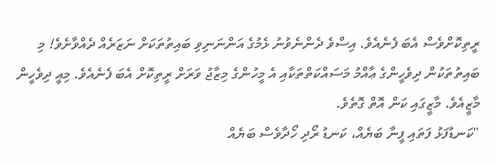ރީތިކޮށްވެސް އެބަ ފެނެއެވެ. އިސްވެ ދެންނެވުނު ޅެމުގެ އަންނަނިވި ބައިތުތަކަށް ނަޒަރެއް ދެއްވާށެވެ! މި ބައިތުތަކުން ދިވެހީންގެ ޢާއްމު މަސައްކަތްތަކާއި އެ މީހުންގެ މިޒާޖު ވަރަށް ރީތިކޮށް އެބަ ފެނެއެވެ. މިއީ ދިވެހީން މާޒީއެވެ. މާޒީގައި ކަން އޮތް ގޮތެވެ.
"ކަނޑުފަޅު ފަތައި ފީނާ ބަޔެއް، ކަނޑު ރޯދި ހޯދާވެސް ބަޔެއް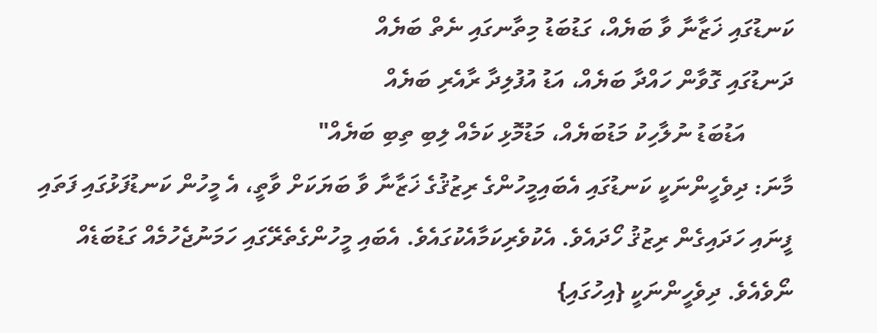ކަނޑުގައި ޚަޒާނާ ވާ ބަޔެއް، ގަޑުބަޑު މިތާނގައި ނެތް ބަޔެއް
ދަނޑުގައި ގޮވާން ހައްދާ ބަޔެއް، އަޑު އުފުލިދާ ރާއެރި ބަޔެއް
        އަޑުބަޑު ނުލާހިކު މަޑުބަޔެއް، މަޑުމޮޅި ކަމެއް ލިބި ތިބި ބަޔެއް"
މާނަ: ދިވެހީންނަކީ ކަނޑުގައި އެބައިމީހުންގެ ރިޒުޤުގެ ޚަޒާނާ ވާ ބަޔަކަށް ވާތީ، އެ މީހުން ކަނޑުފަޅުގައި ފަތައި ފީނައި ހަދައިގެން ރިޒުޤު ހޯދައެވެ. އެކުވެރިކަމާއެކުގައެވެ. އެބައި މީހުންގެތެރޭގައި ހަމަނުޖެހުމެއް ގަޑުބަޑެއް ނޯވެއެވެ. ދިވެހީންނަކީ {އިހުގައި}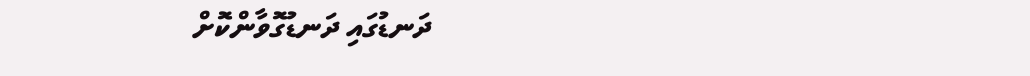ދަނޑުގައި ދަނޑުގޮވާންކޮށް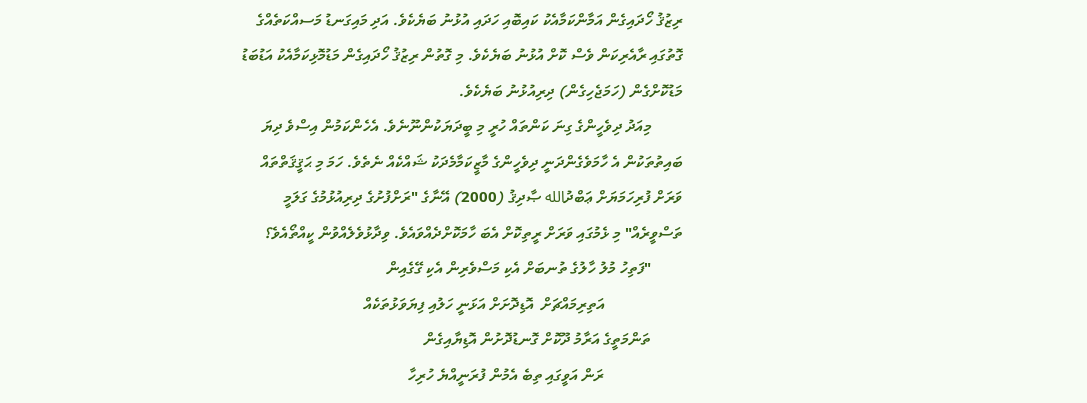ރިޒުޤު ހޯދައިގެން އަމާންކަމާއެކު ކައިބޮއި ހަދައި އުޅުނު ބަޔެކެވެ. އަދި މައިގަނޑު މަސއްކަތެއްގެ ގޮތުގައި ރާއެރިކަން ވެސް ކޮށް އުޅުނު ބަޔެކެވެ. މި ގޮތުން ރިޒުޤު ހޯދައިގެން މަޑުމޮޅިކަމާއެކު އަޑުބަޑު މަޑުކޮށްގެން (ހަމަޖެހިގެން) ދިރިއުޅުނު ބަޔެކެވެ.
        މިއަދު ދިވެހީންގެ ގިނަ ކަންތައް ހުރީ މި ބީދަޔަކުންނޫނެވެ. އެހެންކަމުން އިސްވެ ދިޔަ ބައިތުތަކުން އެ ހާމަވެގެންދަނީ ދިވެހީންގެ މާޒީކަމާމެދަކު ޝައްކެއް ނެތެވެ. ހަމަ މި ޙަޤީޤަތްތައް ވަރަށް ފުރިހަމަޔަށް ޢަބްދުالله ޞާދިޤު (2000) އޭނާގެ "ރަށްފުށުގެ ދިރިއުޅުމުގެ ގަލަމީ ތަސްވީރެއް" މި ޅެމުގައި ވަރަށް ރީތިކޮށް އެބަ ހާމަކޮށްދެއްވައެވެ. ވިދާޅުވެލެއްވުން ކީއްތޯއެވެ؟
        "ފަތިހު މުލު ހާލުގެ ތުނބަށް އެކި މަސްވެރިން އެކި ގޭގެއިން
                    އަތިރިމައްޗަށް  އޮޑިދޮށަށް އަޅަނީ ހަލުއި ފިޔަވަޅުތަކެއް
        ތަންމަތީގެ އަރާމު ދޫކޮށް ގޮނޑުދޮށުން އޮޑިޔާއިގެން
                    ރަން އަވީގައި ތިބެ އެމުން ފުރަނީއްޔެ ހުރިހާ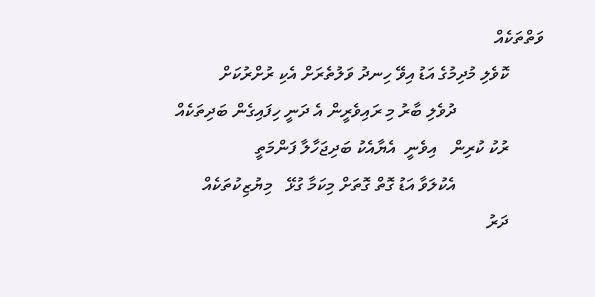ވަތްތަކެއް
        ކޮވެލި މުދިމުގެ އަޑު އިވޭ ހިނދު ވަލުތެރަށް އެކި ރުށްރުކަށް
                    ދުވެލި ބާރު މި ރައިވެރީން އެ ދަނީ ހިފައިގެން ބަދިތަކެއް
        ރުކު ކުރިން   އިވެނީ  އެޔާއެކު ބަދިޖަހާލާ ފަންމަތީ
                    އެކުލަވާ އަޑު ގޮތް ގޮތަށް މިކަމާ ގުޅޭ   މިޔުޒިކުތަކެއް
        ދަރު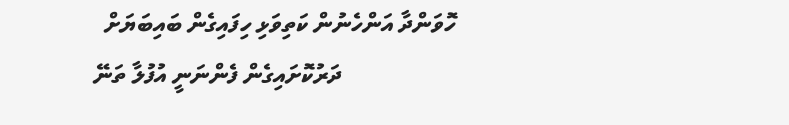ހޮވަންދާ އަންހެނުން ކަތިވަޅި ހިފައިގެން ބައިބަޔަށް
                    ދަރުކޮށައިގެން ފެންނަނީ އުފުލާ ތަނޭ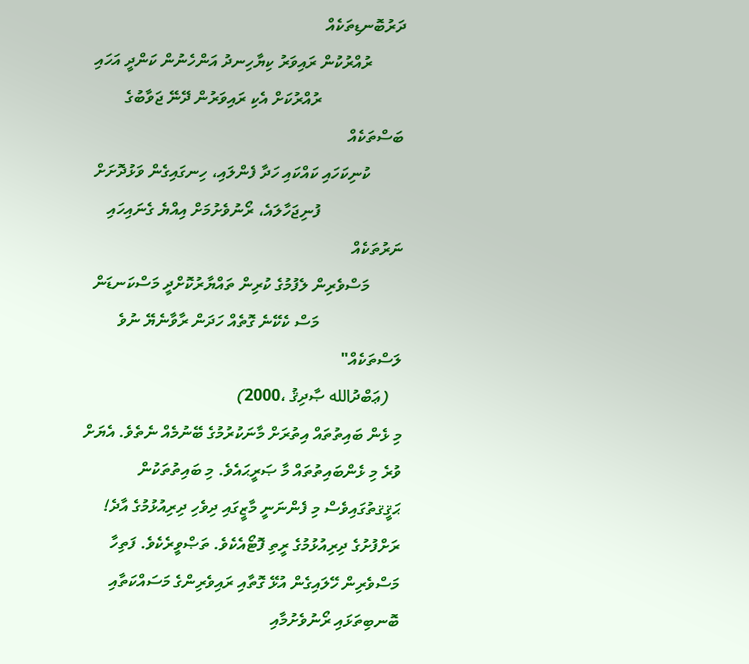ދަރުބޮނޑިތަކެއް
        ރުއްރުކުން ރައިވަރު ކިޔާހިނދު އަންހެނުން ކަންދީ އަހައި
                    ރުއްރުކަށް އެކި ރައިވަރުން ދޭނޭ ޖަވާބުގެ   ބަސްތަކެއް
        ކުނިކަހައި ކައްކައި ހަދާ ފެންލައި، ހިނގައިގެން ވަޅުދޮށަށް
                    ފުނިޖަހާލައެ، ރޯނުވެށުމަށް އިއްޔެ ގެނައިހައި ނަރުތަކެއް
        މަސްވެރިން ލެފުމުގެ ކުރިން ތައްޔާރުކޮށްދީ މަސްކަނޑަން
                    މަސް ކެކޭނެ ގޮތެއް ހަދަން ރާވާނެޔޭ ނުވެ ލަސްތަކެއް"
   (ޢަބްދުالله ޞާދިޤު ،2000)
މި ޅެން ބައިތުތައް އިތުރަށް މާނަކުރުމުގެ ބޭނުމެއް ނެތެވެ. އެޔަށް ވުރެ މި ޅެންބައިތުތައް މާ ޞަރީޙައެވެ. މި ބައިތުތަކުން ޙަޤީޤތުގައިވެސް މި ފެންނަނީ މާޒީގައި ދިވެހި ދިރިއުޅުމުގެ އާދެ! ރަށްފުށުގެ ދިރިއުޅުމުގެ ރީތި ފޮޓޯއެކެވެ. ތަޞްވީރެކެވެ. ފަތިހާ މަސްވެރިން ހޭލައިގެން އުޅޭ ގޮތާއި ރައިވެރިންގެ މަސައްކަތާއި ބޮނބިތަޅައި ރޯނުވެށުމާއި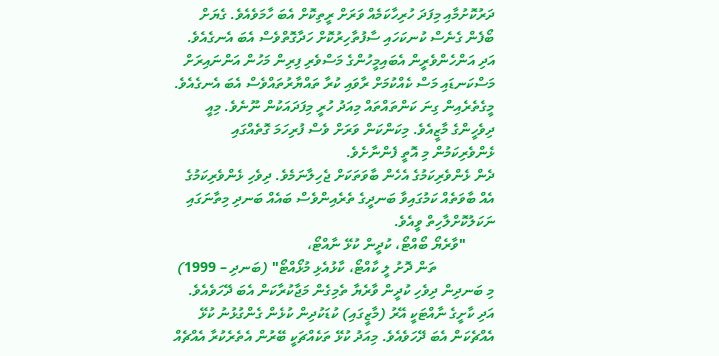ދަރުކޮށުމާއި މިފަދަ ހުރިހާކަމެއް ވަރަށް ރީތިކޮށް އެބަ ހާމަވެއެވެ. ގެޔަށް ބޯފެން ގެނެސް ކުނކަހައި ސާފުތާހިރުކޮށް ހަދާގޮތްވެސް އެބަ އެނގެއެވެ. އަދި އަންހެންވެރީން އެބައިމީހުންގެ މަސްވެރި ފިރިން މަހުން އަންނައިރަށް މަސްކަނޑައި މަސް ކެއްކުމަށް ރާވައި ކުރާ ތައްޔާރުތައްވެސް އެބަ އެނގެއެވެ. މީގެތެރެއިން ގިނަ ކަންތައްތައް މިއަދު ހުރީ މިފަދައަކުން ނޫނެވެ. މިއީ ދިވެހީންގެ މާޒީއެވެ. މިކަންކަން ވަރަށް ވެސް ފުރިހަމަ ގޮތެއްގައި ޅެންވެރިކަމުން މި އޮތީ ފެންނާށެވެ.
ދެން ޅެންވެރިކަމުގެ އެހެން ބާވަތަކަށް ޖެހިލާނަމެވެ. ދިވެހި ޅެންވެރިކަމުގެ އެއް ބާވަތެއް ކަމުގައިވާ ބަނދީގެ ތެރެއިންވެސް ބައެއް ބަނދި މިތާނަގައި ނަކަލުކޮށްލާހިތް ވީއެވެ.
        "ވާރެޔޯ ބޯއްޓޯ، ކުދީން ކުޅޭ ނާއްޓޯ،
                ތަން ދޮށު ލީ ކާއްޓޯ، ކާޅުއެޅި މުޅޯއްޓޯ" (ބަނދި – 1999)
މި ބަނދިން ދިވެހި ކުދީން ވާރެޔާ ތެމިގެން މަޖާކުރާކަން އެބަ ދޭހަވެއެވެ. އަދި ކާށީގެ ނާއްޓަކީ އޭރު (މާޒީގައި) ކުޑަކުދިން ކުޅެން ގެންގުޅުނު ކުޅޭ އެއްޗެކަން އެބަ ދޭހަވެއެވެ. މިއަދު ކުޅޭ ތަކެއްޗަކީ ބޭރުން އެތެރެކުރާ އެއްޗެއް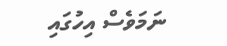ނަމަވެސް އިހުގައި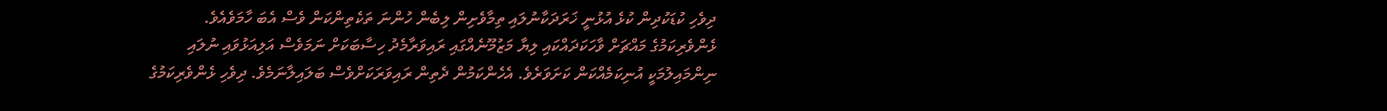ދިވެހި ކުޑަކުދިން ކުޅެ އުޅުނީ ޚަރަދަކާނުލައި ތިމާވެށިން ލިބެން ހުންނަ ތަކެތިންކަން ވެސް އެބަ ހާމަވެއެވެ.
ޅެންވެރިކަމުގެ މައްޗަށް ވާހަކަދައްކައި ލިޔާ މަޒުމޫނެއްގައި ރައިވަރާމެދު ހިސާބަކަށް ނަމަވެސް އަލިއަޅުވައި ނުލައި ނިންމައިލުމަކީ އުނިކަމެއްކަން ކަށަވަރެވެ. އެހެންކަމުން ދެތިން ރައިވަރަކަށްވެސް ބަލައިލާނަމެވެ. ދިވެހި ޅެންވެރިކަމުގެ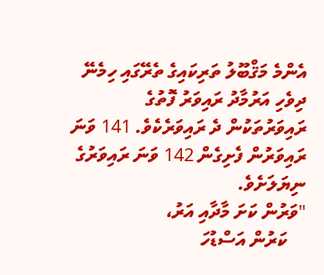އެންމެ މަޤްބޫލު ތަރިކައިގެ ތެރޭގައި ހިމެނޭ ދިވެހި އަރުމާދު ރައިވަރު ފޮތުގެ ރައިވަރުތަކުން ދެ ރައިވަރެކެވެ. 141 ވަނަ ރައިވަރުން ފެށިގެން 142 ވަނަ ރައިވަރުގެ ނިޔަލަށެވެ.
"ވަރުން ކަށަ މާދާއި އަރު،
    ކަރުން އަސްޑުހަ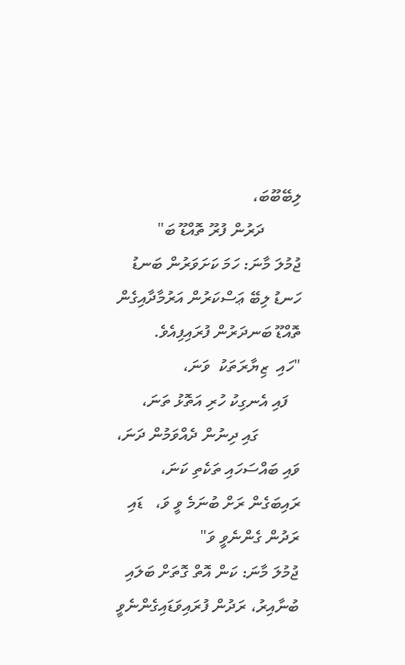ލިބޭބޫބަ،
         ދަރުން ފުރޫ ތޮއްޑޫ ބަ"
ޖުމުލަ މާނަ: ހަމަ ކަށަވަރުން ބަނޑު ހަނޑު ލިބޭ ޢަސްކަރުން އަރުމާދާއިގެން ތޮއްޑޫ ބަނދަރުން ފުރައިފިއެވެ.
"ހައި  ޒިޔާރަތަކު  ވަނަ،
   ފައި އެނގިކު ހުރި އަތޮޅު ތަނަ،
          ގައި ދިނުން ދެއްވަމުން ދަނަ،
ވައި ބައްސަހައި ތަކެތި ކަނަ،  ރައިބަގެން ރަށް ބުނަމެ ވީ ވަ،   ޑައި ރަދުން ގެންނެވީ ވަ"
ޖުމުލަ މާނަ: ކަން އޮތް ގޮތަށް ބަލައި ބުނާއިރު، ރަދުން ފުރައިވަޑައިގެންނެވީ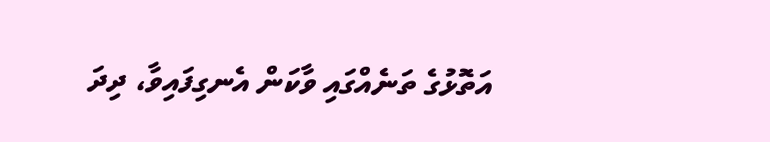އަތޮޅުގެ ތަނެއްގައި ވާކަން އެނގިފައިވާ، ދިދަ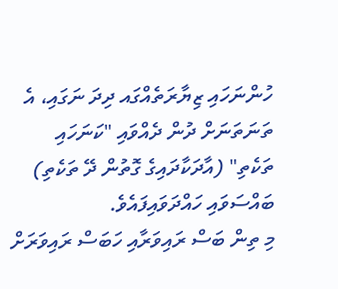ހުންނަހައި ޒިޔާރަތެއްގައ ދިދަ ނަގައި، އެ ތަނަތަނަށް ދުން ދެއްވައި "ކަނަހައި ތަކެތި" (އާދަކާދައިގެ ގޮތުން ދޭ ތަކެތި) ބައްސަވައި ހައްދަވައިފައެވެ.
މި ތިން ބަސް ރައިވަރާއި ހަބަސް ރައިވަރަށް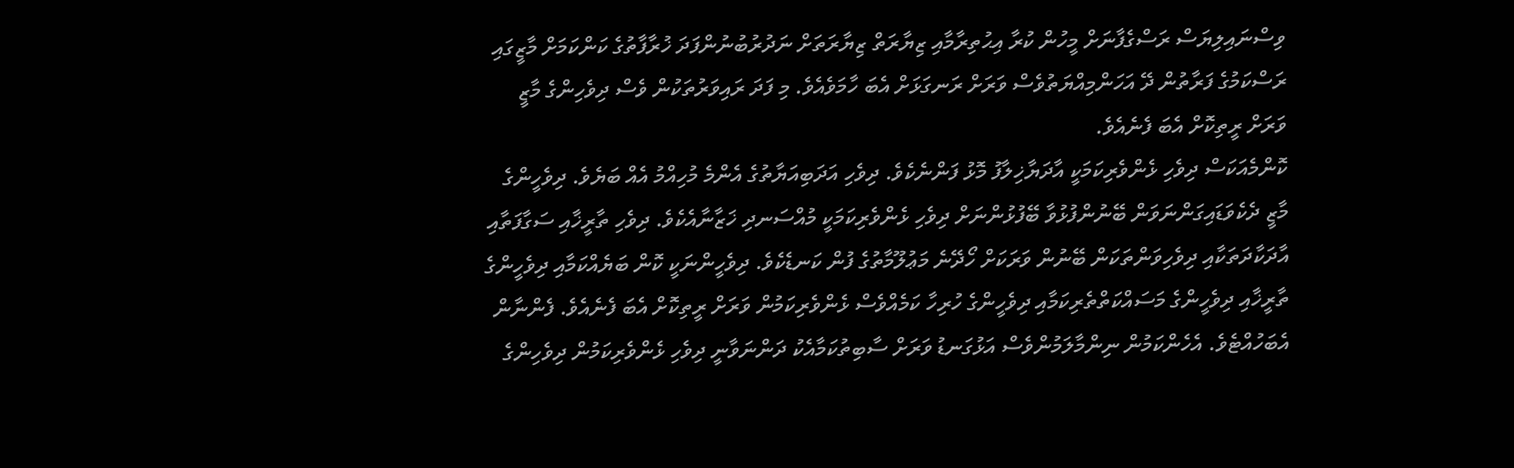ވިސްނައިލިޔަސް ރަސްގެފާނަށް މީހުން ކުރާ އިޙުތިރާމާއި ޒިޔާރަތް ޒިޔާރަތަށް ނަދުރުބުނުންފަދަ ޚުރާފާތުގެ ކަންކަމަށް މާޒީގައި ރަސްކަމުގެ ފަރާތުން ދޭ އަހަންމިއްޔަތުވެސް ވަރަށް ރަނގަޅަށް އެބަ ހާމަވެއެވެ. މި ފަދަ ރައިވަރުތަކުން ވެސް ދިވެހިންގެ މާޒީ ވަރަށް ރީތިކޮށް އެބަ ފެނެއެވެ.
ކޮންމެއަކަސް ދިވެހި ޅެންވެރިކަމަކީ އާދަޔާޚިލާފު މޮޅު ފަންނެކެވެ. ދިވެހި އަދަބިއަޔާތުގެ އެންމެ މުހިއްމު އެއް ބަޔެވެ. ދިވެހީންގެ މާޒީ ދެކެވަޑައިގަންނަވަން ބޭނުންފުޅުވާ ބޭފުޅުންނަށް ދިވެހި ޅެންވެރިކަމަކީ މުއްސަނދި ޚަޒާނާއެކެވެ. ދިވެހި ތާރީޚާއި ސަގާފަތާއި އާދަކާދަތަކާއި ދިވެހިވަންތަކަން ބޭނުން ވަރަކަށް ހޯދޭނެ މަޢުލޫމާތުގެ ފުން ކަނޑެކެވެ. ދިވެހީންނަކީ ކޮން ބަޔެއްކަމާއި ދިވެހީންގެ ތާރީޚާއި ދިވެހީންގެ މަސައްކަތްތެރިކަމާއި ދިވެހީންގެ ހުރިހާ ކަމެއްވެސް ޅެންވެރިކަމުން ވަރަށް ރީތިކޮށް އެބަ ފެނެއެވެ. ފެންނާން އެބަހުއްޓެވެ. އެހެންކަމުން ނިންމާލަމުންވެސް އަޅުގަނޑު ވަރަށް ސާބިތުކަމާއެކު ދަންނަވާނީ ދިވެހި ޅެންވެރިކަމުން ދިވެހިންގެ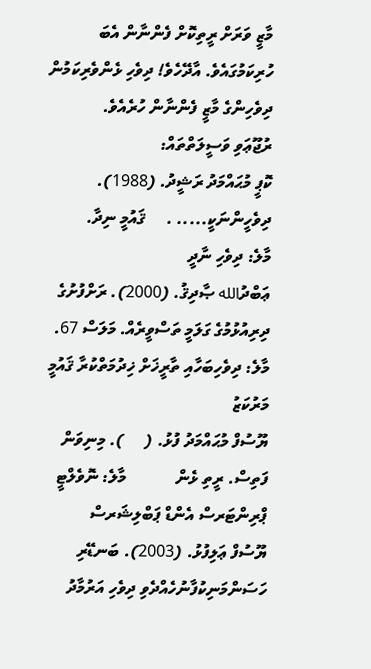މާޒީ ވަރަށް ރީތިކޮށް ފެންނާން އެބަ ހުރިކަމުގައެވެ. އާދޭހެވެ! ދިވެހި ޅެންވެރިކަމުން ދިވެހިންގެ މާޒީ ފެންނާން ހުރެއެވެ.
ރުޖޫޢަވި ވަސީލަތްތައް:
ކޮޕީ މުޙައްމަދު ރަޝީދު. (1988). ދިވެހީންނަކީ..... .     ޤައުމީ ނިދާ.               މާލެ: ދިވެހި ނާދީ
ޢަބްދުالله ޞާދިޤު. (2000). ރަށްފުށުގެ ދިރިއުޅުމުގެ ގަލަމީ ތަސްވީރެއް. މަލަސް 67.     މާލެ: ދިވެހިބަހާއި ތާރީޚަށް ޚިދުމަތްކުރާ ޤައުމީ މަރުކަޒު
ޔޫސުފް މުޙައްމަދު ފުޅު. (     ). މިނިވަން ފަތިސް. ރީތި ޅެން            މާލެ: ނޮވެލްޓީ ޕްރިންޓަރސް އެންޑް ޕަބްލިޝަރސް
ޔޫސުފް ޢަލިފުޅު. (2003). ބަނޑޭރި ހަސަންމަނިކުފާނުހެއްދެވި ދިވެހި އަރުމާދު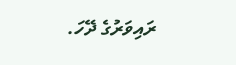ރައިވަރުގެ ދޭހަ.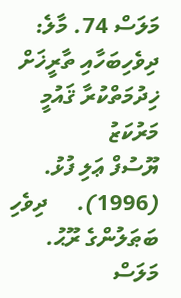މަލަސް 74. މާލެ: ދިވެހިބަހާއި ތާރީޚަށް ޚިދުމަތްކުރާ ޤައުމީ މަރުކަޒު
ޔޫސުފް ޢަލި ފުޅު. (1996).     ދިވެހި ބަޠަލުންގެ ރޫޙު. މަލަސް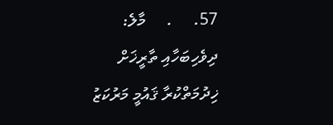57.     .     މާލެ: ދިވެހިބަހާއި ތާރީޚަށް ޚިދުމަތްކުރާ ޤައުމީ މަރުކަޒު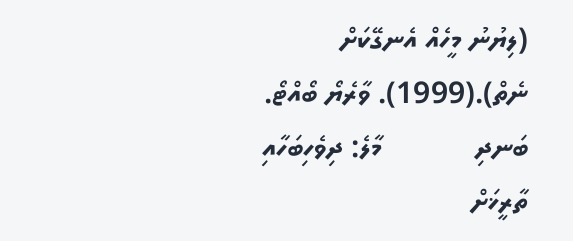(ލިޔުނު މީހެއް އެނގޭކަށް ނެތް).(1999). ވާރެޔޯ ބޯއްޓޯ.   ބަނދި            މާލެ: ދިވެހިބަހާއި ތާރީޚަށް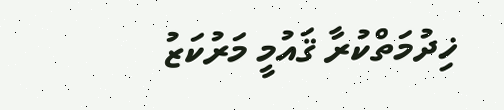ޚިދުމަތްކުރާ ޤައުމީ މަރުކަޒު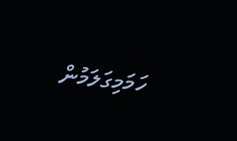ހަމަމިގަލަމުން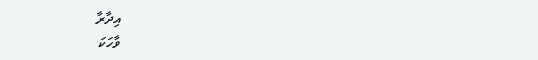އިދާރާ
ވާހަކަ